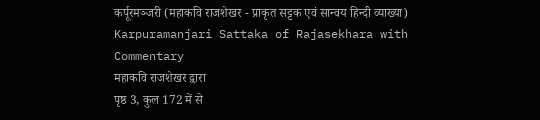कर्पूरमञ्जरी (महाकवि राजशेखर - प्राकृत सट्टक एवं सान्वय हिन्दी व्याख्या)
Karpuramanjari Sattaka of Rajasekhara with Commentary
महाकवि राजशेखर द्वारा
पृष्ठ 3, कुल 172 में से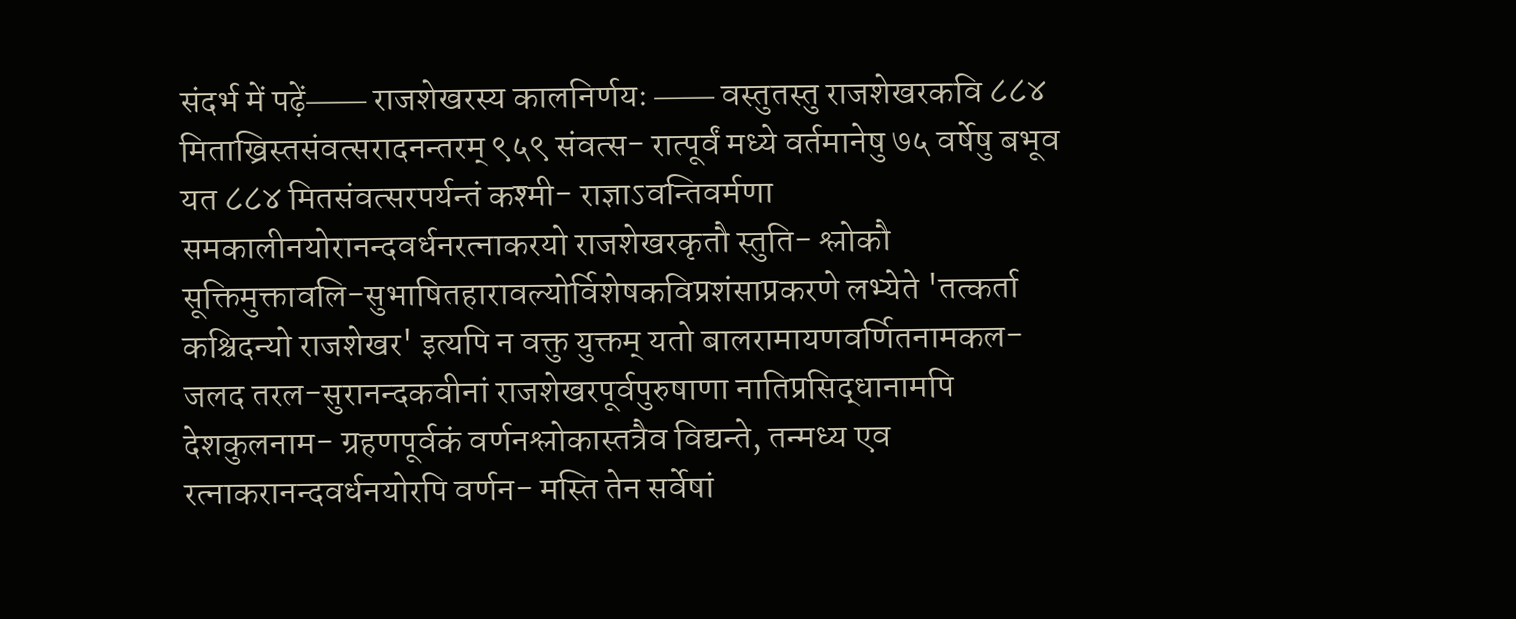संदर्भ में पढ़ें―― राजशेखरस्य कालनिर्णयः ―― वस्तुतस्तु राजशेखरकवि ८८४ मिताख्रिस्तसंवत्सरादनन्तरम् ९५९ संवत्स- रात्पूर्वं मध्ये वर्तमानेषु ७५ वर्षेषु बभूव यत ८८४ मितसंवत्सरपर्यन्तं कश्मी- राज्ञाऽवन्तिवर्मणा समकालीनयोरानन्दवर्धनरत्नाकरयो राजशेखरकृतौ स्तुति- श्लोकौ सूक्तिमुक्तावलि-सुभाषितहारावल्योर्विशेषकविप्रशंसाप्रकरणे लभ्येते 'तत्कर्ता कश्चिदन्यो राजशेखर' इत्यपि न वक्तु युक्तम् यतो बालरामायणवर्णितनामकल- जलद तरल-सुरानन्दकवीनां राजशेखरपूर्वपुरुषाणा नातिप्रसिद्धानामपि देशकुलनाम- ग्रहणपूर्वकं वर्णनश्लोकास्तत्रैव विद्यन्ते, तन्मध्य एव रत्नाकरानन्दवर्धनयोरपि वर्णन- मस्ति तेन सर्वेषां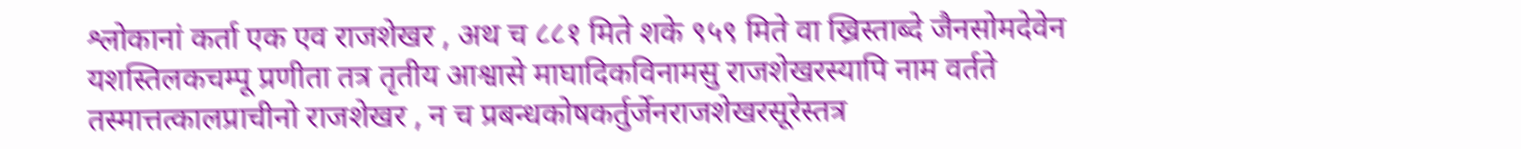श्लोकानां कर्ता एक एव राजशेखर , अथ च ८८१ मिते शके ९५९ मिते वा ख्रिस्ताब्दे जैनसोमदेवेन यशस्तिलकचम्पू प्रणीता तत्र तृतीय आश्वासे माघादिकविनामसु राजशेखरस्यापि नाम वर्तते तस्मात्तत्कालप्राचीनो राजशेखर , न च प्रबन्धकोषकर्तुर्जेनराजशेखरसूरेस्तत्र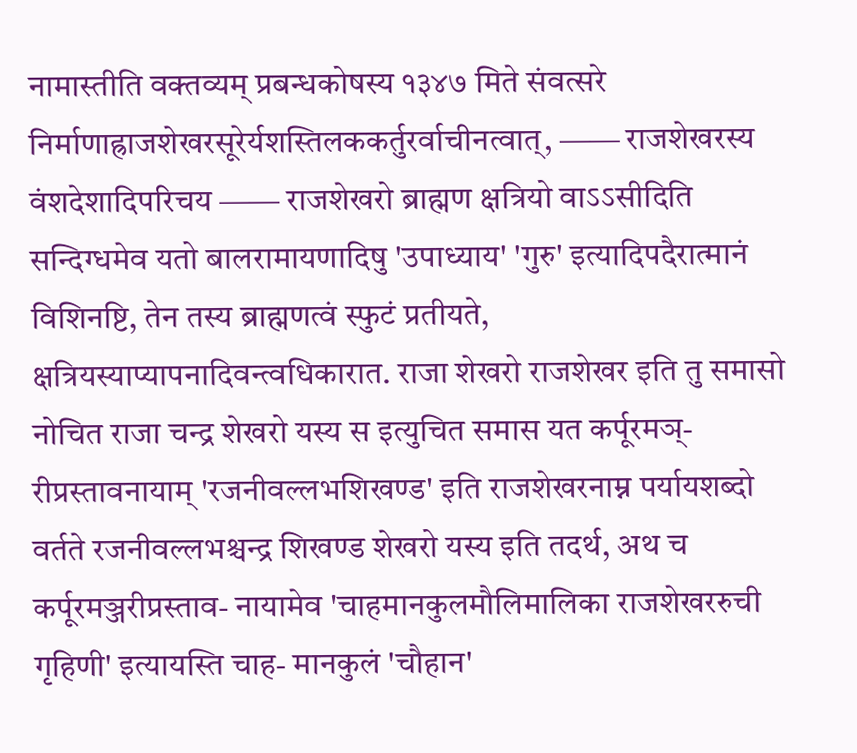नामास्तीति वक्तव्यम् प्रबन्धकोषस्य १३४७ मिते संवत्सरे निर्माणाह्राजशेखरसूरेर्यशस्तिलककर्तुरर्वाचीनत्वात्, ―― राजशेखरस्य वंशदेशादिपरिचय ―― राजशेखरो ब्राह्मण क्षत्रियो वाऽऽसीदिति सन्दिग्धमेव यतो बालरामायणादिषु 'उपाध्याय' 'गुरु' इत्यादिपदैरात्मानं विशिनष्टि, तेन तस्य ब्राह्मणत्वं स्फुटं प्रतीयते, क्षत्रियस्याप्यापनादिवन्त्वधिकारात. राजा शेखरो राजशेखर इति तु समासो नोचित राजा चन्द्र शेखरो यस्य स इत्युचित समास यत कर्पूरमञ्- रीप्रस्तावनायाम् 'रजनीवल्लभशिखण्ड' इति राजशेखरनाम्न पर्यायशब्दो वर्तते रजनीवल्लभश्चन्द्र शिखण्ड शेखरो यस्य इति तदर्थ, अथ च कर्पूरमञ्जरीप्रस्ताव- नायामेव 'चाहमानकुलमौलिमालिका राजशेखररुची गृहिणी' इत्यायस्ति चाह- मानकुलं 'चौहान'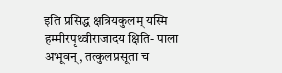इति प्रसिद्ध क्षत्रियकुलम् यस्मि हम्मीरपृथ्वीराजादय क्षिति- पाला अभूवन्, तत्कुलप्रसूता च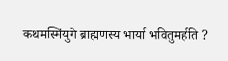कथमस्मिंयुगे ब्राह्मणस्य भार्या भवितुमर्हति ?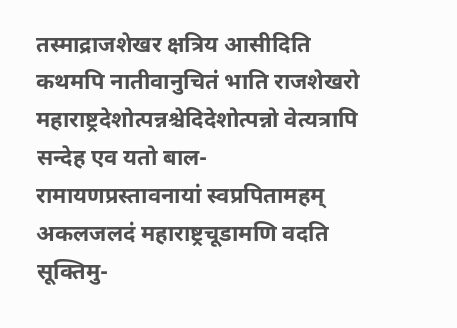तस्माद्राजशेखर क्षत्रिय आसीदिति कथमपि नातीवानुचितं भाति राजशेखरो महाराष्ट्रदेशोत्पन्नश्चेदिदेशोत्पन्नो वेत्यत्रापि सन्देह एव यतो बाल- रामायणप्रस्तावनायां स्वप्रपितामहम् अकलजलदं महाराष्ट्रचूडामणि वदति सूक्तिमु-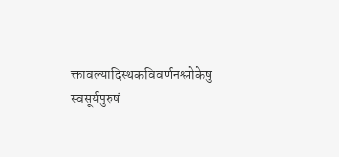क्तावल्यादिस्थकविवर्णनश्लोकेषु स्वसूर्यपुरुषं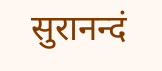सुरानन्दं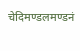चेदिमण्डलमण्डनं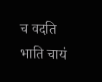च वदति भाति चायं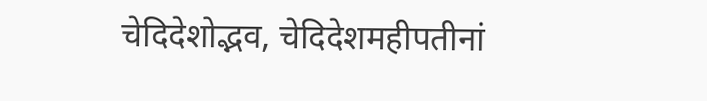चेदिदेशोद्भव, चेदिदेशमहीपतीनां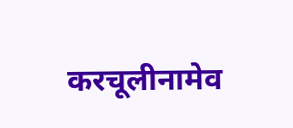करचूलीनामेव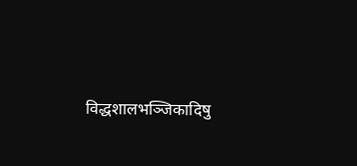विद्धशालभञ्जिकादिषु